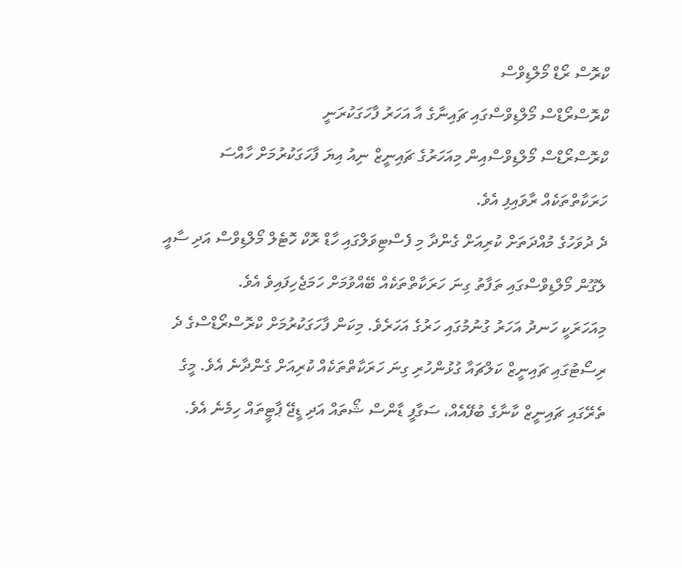ކްރޮސް ރޯޑް މޯލްޑިވްސް
ކްރޮސްރޯޑްސް މޯލްޑިވްސްގައި ޗައިނާގެ އާ އަހަރު ފާހަގަކުރަނީ
ކްރޮސްރޯޑްސް މޯލްޑިވްސްއިން މިއަހަރުގެ ޗައިނީޒް ނިއު އިޔަ ފާހަގަކުރުމަށް ހާއްސަ ހަރަކާތްތަކެއް ރާވައިފި އެވެ.
ދެ ދުވަހުގެ މުއްދަތަށް ކުރިއަށް ގެންދާ މި ފެސްޓިވަލްގައި ހާޑް ރޮކް ހޮޓެލް މޯލްޑިވްސް އަދި ސާއީ ލެގޫން މޯލްޑިވްސްގައި ތަފާތު ގިނަ ހަރަކާތްތަކެއް ބޭއްވުމަށް ހަމަޖެހިފައިވެ އެވެ.
މިއަހަރަކީ ހަނދު އަހަރު ގުނުމުގައި ހަރުގެ އަހަރެވެ. މިކަން ފާހަގަކުރުމަށް ކްރޮސްރޯޑްސްގެ ދެ ރިސޯޓުގައި ޗައިނީޒް ކަލްޗައާ ގުޅުންހުރި ގިނަ ހަރަކާތްތަކެއް ކުރިއަށް ގެންދާނެ އެވެ. މީގެ ތެރޭގައި ޗައިނީޒް ކާނާގެ ބުފޭއެއް، ސަގާފީ ޑާންސް ޝޯތައް އަދި ޑީޖޭ ޕާޓީތައް ހިމެނެ އެވެ.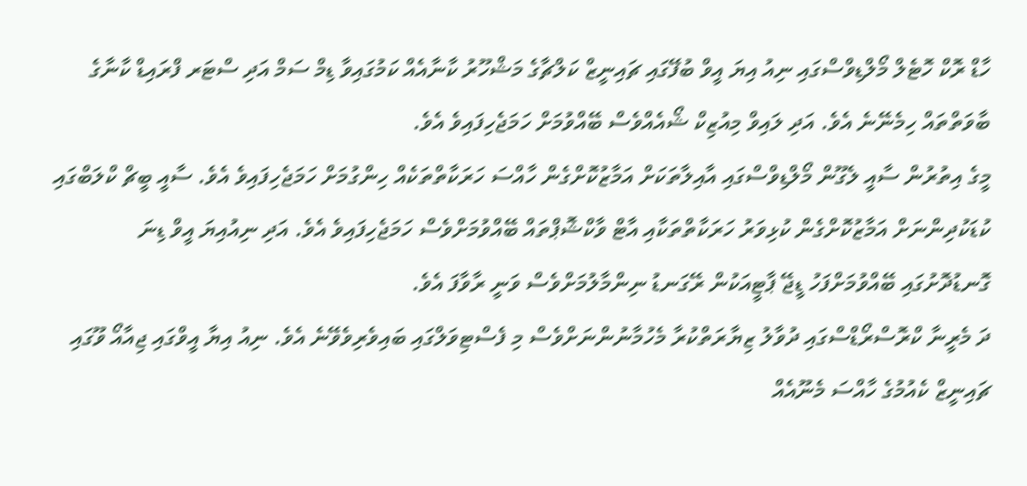ހާޑް ރޮކް ހޮޓެލް މޯލްޑިވްސްގައި ނިއު އިޔަ އީވް ބުފޭގައި ޗައިނީޒް ކަލްޗާގެ މަޝްހޫރު ކާނާއެއް ކަމުގައިވާ ޑިމް ސަމް އަދި ސްޓަރ ފްރައިޑް ކާނާގެ ބާވަތްތައް ހިމެނޭނެ އެވެ. އަދި ލައިވް މިއުޒިކް ޝޯއެއްވެސް ބޭއްވުމަށް ހަމަޖެހިފައިވެ އެވެ.
މީގެ އިތުރުން ސާއީ ލެގޫން މޯލްޑިވްސްގައި އާއިލާތަކަށް އަމާޒުކޮށްގެން ހާއްސަ ހަރަކާތްތަކެއް ހިންގުމަށް ހަމަޖެހިފައިވެ އެވެ. ސާއީ ބީޗް ކްލަބްގައި ކުޑަކުދިންނަށް އަމާޒުކޮށްގެން ކުޅިވަރު ހަރަކާތްތަކާއި އާޓް ވާކްޝޮޕްތައް ބޭއްވުމަށްވެސް ހަމަޖެހިފައިވެ އެވެ. އަދި ނިއުއިޔަ އީވް ޑިނަ ގޮނޑުދޮށުގައި ބޭއްވުމަށްފަހު ޑީޖޭ ޕާޓީއަކުން ރޭގަނޑު ނިންމާލުމަށްވެސް ވަނީ ރާވާފަ އެވެ.
ދަ މެރީނާ ކްރޮސްރޯޑްސްގައި ދުވާލު ޒިޔާރަތްކުރާ މެހުމާނުންނަށްވެސް މި ފެސްޓިވަލްގައި ބައިވެރިވެވޭނެ އެވެ. ނިއު އިޔާ އީވްގައި ޖިއާއޯ ވޫގައި ޗައިނީޒް ކެއުމުގެ ހާއްސަ މެނޫއެއް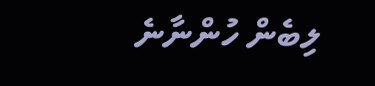ލިބެން ހުންނާނެ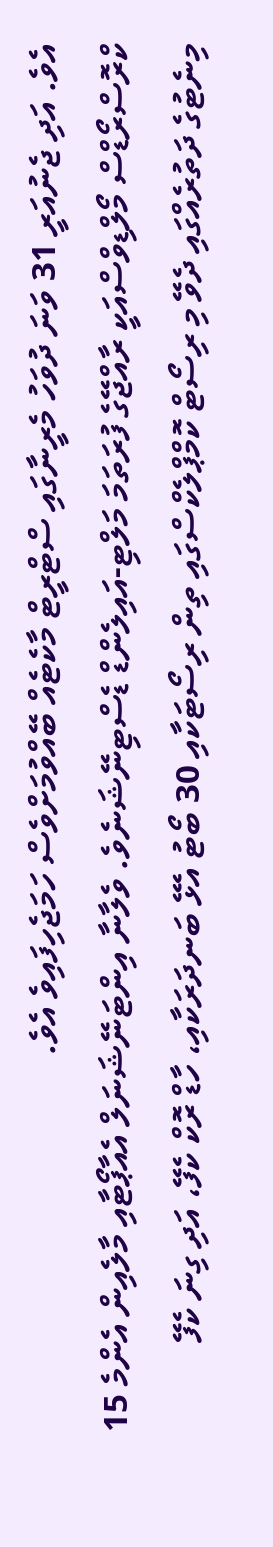އެވެ. އަދި ޖެނުއަރީ 31 ވަނަ ދުވަހު މެރީނާގައި ސްޓްރީޓް މާކެޓެއް ބޭއްވުމަށްވެސް ހަމަޖެހިފައިވެ އެވެ.
ކްރޮސްރޯޑްސް މޯލްޑިވްސްއަކީ ރާއްޖޭގެ ފުރަތަމަ މަލްޓި-އައިލެންޑް ޑެސްޓިނޭޝަނެވެ. ވެލާނާ އިންޓަނޭޝަނަލް އެއާޕޯޓާއި މާލެއިން އެންމެ 15 މިނެޓުގެ ދަތުރެއްގައި ދެވޭ މި ރިސޯޓް ކޮމްޕްލެކްސްގައި ތިން ރިސޯޓަކާއި 30 ބޯޓު އެޅޭ ބަނދަރަކާއި، ހާޑް ރޮކް ކެފޭ، އަދި ގިނަ ކެފޭ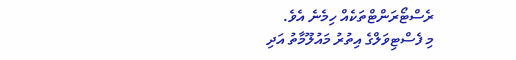ރެސްޓޯރަންޓްތަކެއް ހިމެނެ އެވެ.
މި ފެސްޓިވަލްގެ އިތުރު މައުލޫމާތު އަދި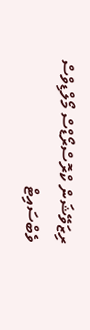ރިޒަވޭޝަން ކްރޮސްރޯޑްސް މޯލްޑިވްސް ވެބްސައިޓް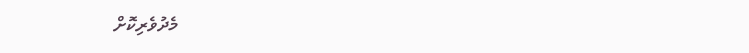މެދުވެރިކޮށް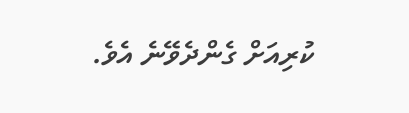ކުރިއަށް ގެންދެވޭނެ އެވެ.